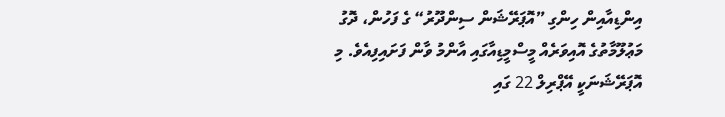އިންޑިއާއިން ހިންގި ”އޮޕަރޭޝަން ސިންދޫރު“ ގެ ފަހުން، ދޮގު މަޢުލޫމާތުގެ އޮއިވަރެއް މީސްމީޑިއާގައި އާންމު ވާން ފަށައިފިއެވެ. މި އޮޕަރޭޝަނަކީ އޭޕްރިލް 22 ގައި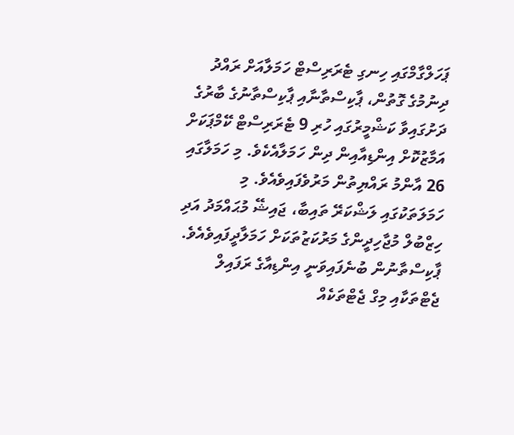ޕަހަލްގާމްގައި ހިނގި ޓެރަރިސްޓް ހަމަލާއަށް ރައްދު ދިނުމުގެ ގޮތުން، ޕާކިސްތާނާއި ޕާކިސްތާނުގެ ބާރުގެ ދަށުގައިވާ ކަޝްމީރުގައި ހުރި 9 ޓެރަރިސްޓް ކޭމްޕަކަށް އަމާޒުކޮށް އިންޑިއާއިން ދިން ހަމަލާއެކެވެ. މި ހަމަލާގައި 26 އާންމު ރައްޔިތުން މަރުވެފައިވެއެވެ. މި ހަމަލަތަކުގައި ލަޝްކަރޭ ތައިބާ، ޖައިޝޭ މުޙައްމަދު އަދި ހިޒްބުލް މުޖާހިދީންގެ މަރުކަޒުތަކަށް ހަމަލާދީފައިވެއެވެ. ޕާކިސްތާނުން ބުނެފައިވަނީ އިންޑިއާގެ ރަފައިލް ޖެޓްތަކާއި މިގް ޖެޓްތަކެއް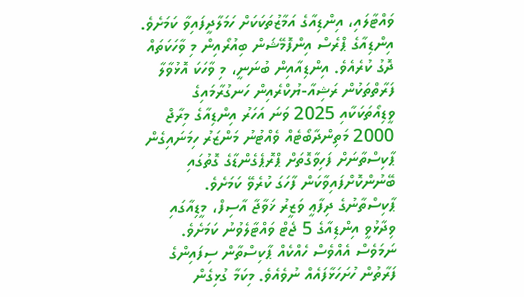ވައްޓާލައި، އިންޑިއާގެ އަމާޒުތަކަކަށް ހަމަލާދީފައިވާ ކަމަށެވެ.
އިންޑިއާގެ ޕްރެސް އިންފޮމޭޝަން ބިއުރޯއިން މި ވާހަކަތައް ދޮގު ކުރެއެވެ. އިންޑިއާއިން ބުނަނީ، މި ވާހަކަ އޮޅުވާލާ ފަރާތްތަކުން ރަޝިއާ-ޔުކްރެއިން ހަނގުރާމައިގެ ވީޑިއޯތަކަކާއި 2025 ވަނަ އަހަރު އިންޑިއާގެ މިރާޖް 2000 މަތިންދާބޯޓެއް ވެއްޓުނު މަންޒަރު ހިމަނައިގެން ޕާކިސްތާނަށް ފަހިވާގޮތަށް ޕްރޮޕެގެންޑާގެ ގޮތުގައި ބޭނުންކޮށްފައިވާކަން ފާހަގަ ކުރެވޭ ކަމަށެވެ.
ޕާކިސްތާނުގެ ދިފާޢީ ވަޒީރު ޚަވާޖާ އާސިފް، މީޑިއާގައި ވިދާޅުވީ އިންޑިއާގެ 5 ޖެޓް ވައްޓާލެވުނު ކަމަށެވެ. ނަމަވެސް އެއްވެސް ހެއްކެއް ޕާކިސްތާން ސިފައިންގެ ފަރާތުން ހުށަހަޅާފައެއް ނުވެއެވެ. މިކަމާ ގުޅިގެން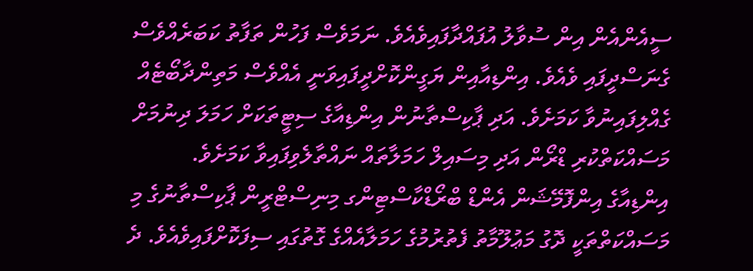ސީއެންއެން އިން ސުވާލު އުފައްދާފައިވެއެވެ. ނަމަވެސް ފަހުން ތަފާތު ކަބަރެއްވެސް ގެނަސްދީފައި ވެއެވެ. އިންޑިއާއިން ޔަގީންކޮށްދީފައިވަނީ އެއްވެސް މަތިންދާބޯޓެއް ގެއްލިފައިނުވާ ކަމަށެވެ. އަދި ޕާކިސްތާނުން އިންޑިއާގެ ސިޓީތަކަށް ހަމަލަ ދިނުމަށް މަސައްކަތްކުރި ޑްރޯން އަދި މިސައިލް ހަމަލާތައް ނައްތާލެވިފައިވާ ކަމަށެވެ.
އިންޑިއާގެ އިންފޮމޭޝަން އެންޑް ބްރޯޑްކާސްޓިންގ މިނިސްޓްރީން ޕާކިސްތާނުގެ މި މަސައްކަތްތަކީ ދޮގު މަޢުލޫމާތު ފެތުރުމުގެ ހަމަލާއެއްގެ ގޮތުގައި ސިފަކޮށްފައިވެއެވެ. ދެ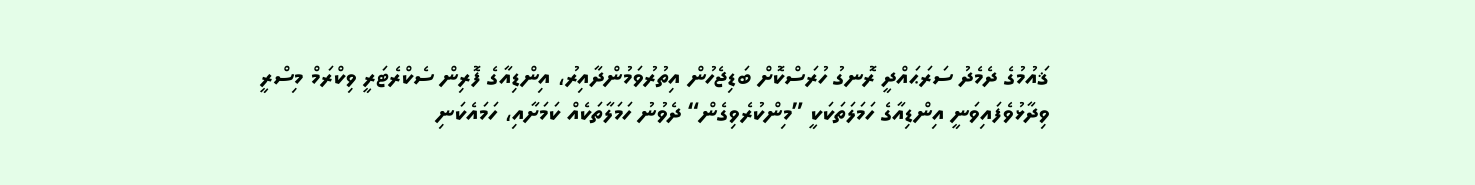ޤައުމުގެ ދެމެދު ސަރަޙައްދީ ރޮނގު ހުރަސްކޮށް ބަޑިޖެހުން އިތުރުވަމުންދާއިރު، އިންޑިއާގެ ފޮރިން ސެކްރެޓަރީ ވިކްރަމް މިސްރީ ވިދާޅުވެފައިވަނީ އިންޑިއާގެ ހަމަލަތަކަކީ ”މިންކުރެވިގެން“ ދެވުނު ހަމަލާތަކެއް ކަމަށާއި، ހަމައެކަނި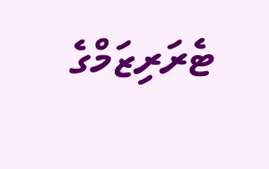ޓެރަރިޒަމްގެ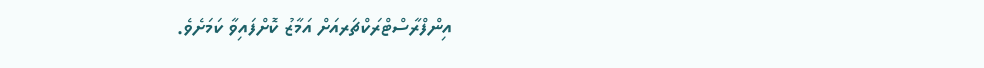އިންފްރާސްޓްރަކްޗަރއަށް އަމާޒު ކޮށްފައިވާ ކަމަށެވެ.